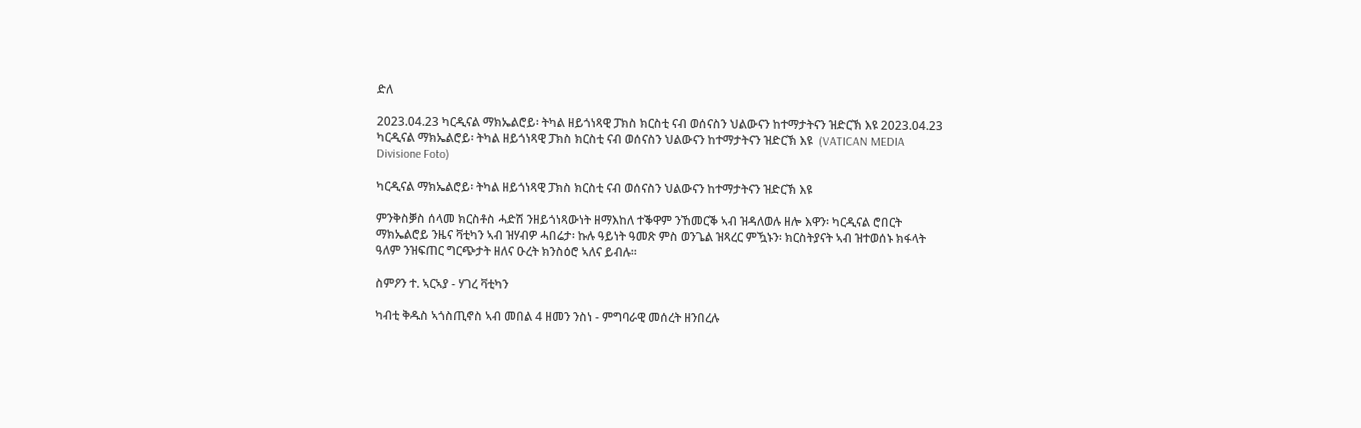ድለ

2023.04.23 ካርዲናል ማክኤልሮይ፡ ትካል ዘይጎነጻዊ ፓክስ ክርስቲ ናብ ወሰናስን ህልውናን ከተማታትናን ዝድርኽ እዩ 2023.04.23 ካርዲናል ማክኤልሮይ፡ ትካል ዘይጎነጻዊ ፓክስ ክርስቲ ናብ ወሰናስን ህልውናን ከተማታትናን ዝድርኽ እዩ  (VATICAN MEDIA Divisione Foto)

ካርዲናል ማክኤልሮይ፡ ትካል ዘይጎነጻዊ ፓክስ ክርስቲ ናብ ወሰናስን ህልውናን ከተማታትናን ዝድርኽ እዩ

ምንቅስቓስ ሰላመ ክርስቶስ ሓድሽ ንዘይጎነጻውነት ዘማእከለ ተቕዋም ንኸመርቕ ኣብ ዝዳለወሉ ዘሎ እዋን፡ ካርዲናል ሮበርት ማክኤልሮይ ንዜና ቫቲካን ኣብ ዝሃብዎ ሓበሬታ፡ ኩሉ ዓይነት ዓመጽ ምስ ወንጌል ዝጻረር ምዃኑን፡ ክርስትያናት ኣብ ዝተወሰኑ ክፋላት ዓለም ንዝፍጠር ግርጭታት ዘለና ዑረት ክንስዕሮ ኣለና ይብሉ።

ስምዖን ተ. ኣርኣያ - ሃገረ ቫቲካን

ካብቲ ቅዱስ ኣጎስጢኖስ ኣብ መበል 4 ዘመን ንስነ - ምግባራዊ መሰረት ዘንበረሉ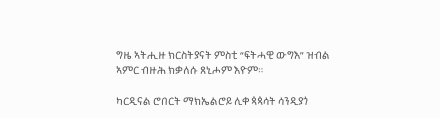ግዜ ኣትሒዙ ክርስትያናት ምስቲ “ፍትሓዊ ውግእ” ዝብል ኣምር ብዙሕ ክቃለሱ ጸኒሖም እዮም።

ካርዲናል ሮበርት ማክኤልሮይ ሊቀ ጳጳሳት ሳንዲያጎ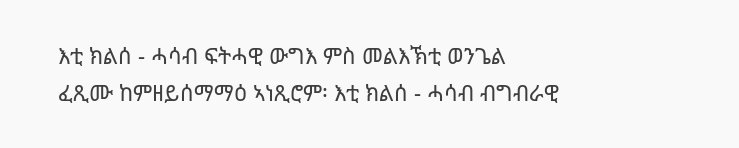እቲ ክልሰ - ሓሳብ ፍትሓዊ ውግእ ምስ መልእኽቲ ወንጌል ፈጺሙ ከምዘይሰማማዕ ኣነጺሮም፡ እቲ ክልሰ - ሓሳብ ብግብራዊ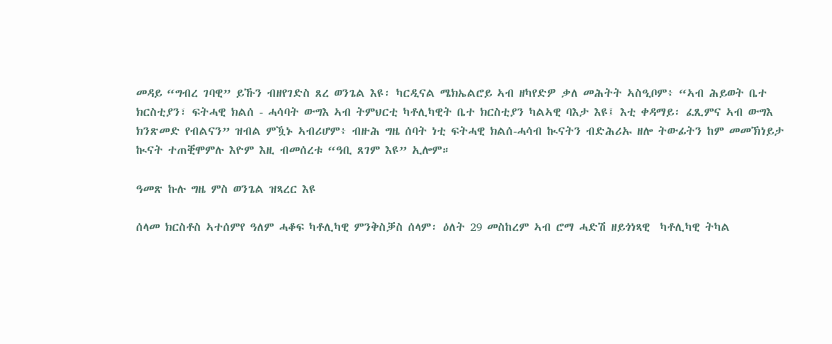መዳይ “ግብረ ገባዊ” ይኹን ብዘየገድስ ጸረ ወንጌል እዩ፡ ካርዲናል ሜክኤልሮይ ኣብ ዘካየድዎ ቃለ መሕትት ኣስዒቦም፥ “ኣብ ሕይወት ቤተ ክርስቲያን፣ ፍትሓዊ ክልሰ - ሓሳባት ውግእ ኣብ ትምህርቲ ካቶሊካዊት ቤተ ክርስቲያን ካልኣዊ ባእታ እዩ፤ እቲ ቀዳማይ፡ ፈጺምና ኣብ ውግእ ክንጽመድ የብልናን” ዝብል ምዃኑ ኣብሪሆም፥ ብዙሕ ግዜ ሰባት ነቲ ፍትሓዊ ክልሰ-ሓሳብ ኲናትን ብድሕሪኡ ዘሎ ትውፊትን ከም መመኽነይታ ኲናት ተጠቒሞምሉ እዮም እዚ ብመሰረቱ “ዓቢ ጸገም እዩ” ኢሎም።

ዓመጽ ኩሉ ግዜ ምስ ወንጌል ዝጻረር እዩ

ሰላመ ክርስቶስ ኣተሰምየ ዓለም ሓቆፍ ካቶሊካዊ ምንቅስቓስ ሰላም፡ ዕለት 29 መስከረም ኣብ ሮማ ሓድሽ ዘይጎነጻዊ  ካቶሊካዊ ትካል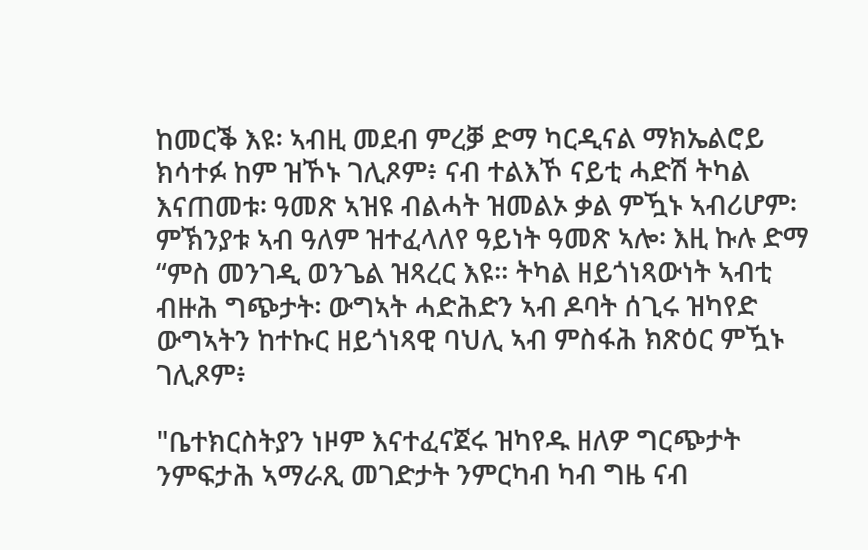ከመርቕ እዩ፡ ኣብዚ መደብ ምረቓ ድማ ካርዲናል ማክኤልሮይ ክሳተፉ ከም ዝኾኑ ገሊጾም፥ ናብ ተልእኾ ናይቲ ሓድሽ ትካል እናጠመቱ፡ ዓመጽ ኣዝዩ ብልሓት ዝመልኦ ቃል ምዃኑ ኣብሪሆም፡ ምኽንያቱ ኣብ ዓለም ዝተፈላለየ ዓይነት ዓመጽ ኣሎ፡ እዚ ኩሉ ድማ “ምስ መንገዲ ወንጌል ዝጻረር እዩ። ትካል ዘይጎነጻውነት ኣብቲ ብዙሕ ግጭታት፡ ውግኣት ሓድሕድን ኣብ ዶባት ሰጊሩ ዝካየድ ውግኣትን ከተኩር ዘይጎነጻዊ ባህሊ ኣብ ምስፋሕ ክጽዕር ምዃኑ ገሊጾም፥

"ቤተክርስትያን ነዞም እናተፈናጀሩ ዝካየዱ ዘለዎ ግርጭታት ንምፍታሕ ኣማራጺ መገድታት ንምርካብ ካብ ግዜ ናብ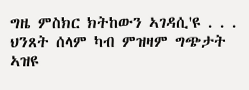ግዜ ምስክር ክትከውን ኣገዳሲ'ዩ . . .  ህንጸት ሰላም ካብ ምዝዛም ግጭታት ኣዝዩ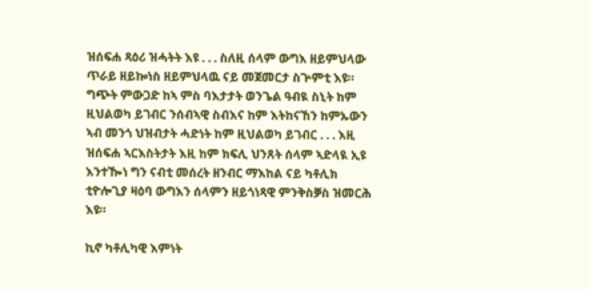ዝሰፍሐ ጻዕሪ ዝሓትት እዩ . . . ስለዚ ሰላም ውግእ ዘይምህላው ጥራይ ዘይኰነስ ዘይምህላዉ ናይ መጀመርታ ስጕምቲ እዩ። ግጭት ምውጋድ ከኣ ምስ ባእታታት ወንጌል ዓብዪ ስኒት ከም ዚህልወካ ይገብር ንሰብኣዊ ስብእና ከም እትከናኸን ከምኡውን ኣብ መንጎ ህዝብታት ሓድነት ከም ዚህልወካ ይገብር . . . እዚ ዝሰፍሐ ኣርእስትታት እዚ ከም ክፍሊ ህንጸት ሰላም ኣድላዪ ኢዩ እንተዀነ ግን ናብቲ መሰረት ዘንብር ማእከል ናይ ካቶሊክ ቲዮሎጊያ ዛዕባ ውግእን ሰላምን ዘይጎነጻዊ ምንቅስቓስ ዝመርሕ እዩ።

ኪኖ ካቶሊካዊ እምነት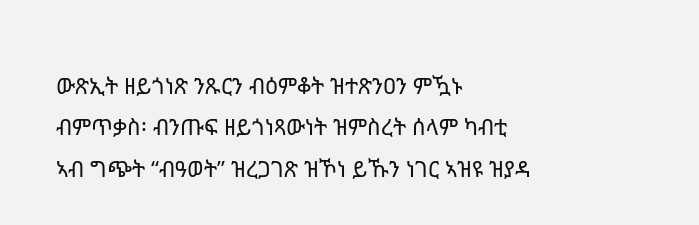ውጽኢት ዘይጎነጽ ንጹርን ብዕምቆት ዝተጽንዐን ምዃኑ ብምጥቃስ፡ ብንጡፍ ዘይጎነጻውነት ዝምስረት ሰላም ካብቲ ኣብ ግጭት “ብዓወት” ዝረጋገጽ ዝኾነ ይኹን ነገር ኣዝዩ ዝያዳ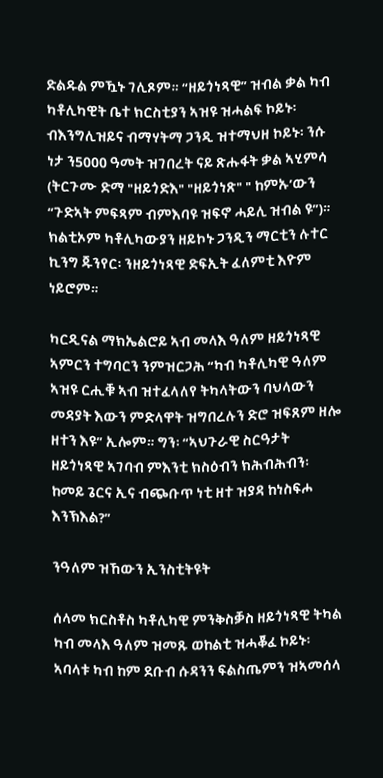ድልዱል ምዃኑ ገሊጾም። “ዘይጎነጻዊ” ዝብል ቃል ካብ ካቶሊካዊት ቤተ ክርስቲያን ኣዝዩ ዝሓልፍ ኮይኑ፡ ብእንግሊዝይና ብማሃትማ ጋንዲ ዝተማህዘ ኮይኑ፡ ንሱ ነታ ን5000 ዓመት ዝገበረት ናይ ጽሑፋት ቃል ኣሂምሳ (ትርጉሙ ድማ "ዘይጎድእ" "ዘይጎነጽ" " ከምኡ’ውን “ጉድኣት ምፍጻም ብምእባዩ ዝፍኖ ሓይሊ ዝብል ዩ”)። ክልቲኦም ካቶሊካውያን ዘይኮኑ ጋንዲን ማርቲን ሉተር ኪንግ ጁንየር፡ ንዘይጎነጻዊ ድፍኢት ፈለምቲ እዮም ነይሮም።

ካርዲናል ማክኤልሮይ ኣብ መላእ ዓለም ዘይጎነጻዊ ኣምርን ተግባርን ንምዝርጋሕ “ካብ ካቶሊካዊ ዓለም ኣዝዩ ርሒቑ ኣብ ዝተፈላለየ ትካላትውን ባህላውን መዳያት እውን ምድላዋት ዝግበረሉን ድሮ ዝፍጸም ዘሎ ዘተን እዩ” ኢሎም። ግን፡ “ኣህጉራዊ ስርዓታት ዘይጎነጻዊ ኣገባብ ምእንቲ ክስዕብን ክሕብሕብን፡ ከመይ ጌርና ኢና ብጭቡጥ ነቲ ዘተ ዝያዳ ከነስፍሖ እንኽእል?”

ንዓለም ዝኸውን ኢንስቲትዩት

ሰላመ ክርስቶስ ካቶሊካዊ ምንቅስቓስ ዘይጎነጻዊ ትካል ካብ መላእ ዓለም ዝመጹ ወከልቲ ዝሓቖፈ ኮይኑ፡ ኣባላቱ ካብ ከም ደቡብ ሱዳንን ፍልስጤምን ዝኣመሰላ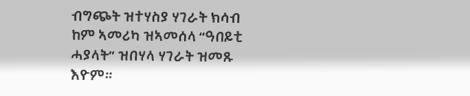ብግጭት ዝተሃስያ ሃገራት ክሳብ ከም ኣመሪካ ዝኣመሰላ “ዓበይቲ ሓያላት” ዝበሃላ ሃገራት ዝመጹ እዮም።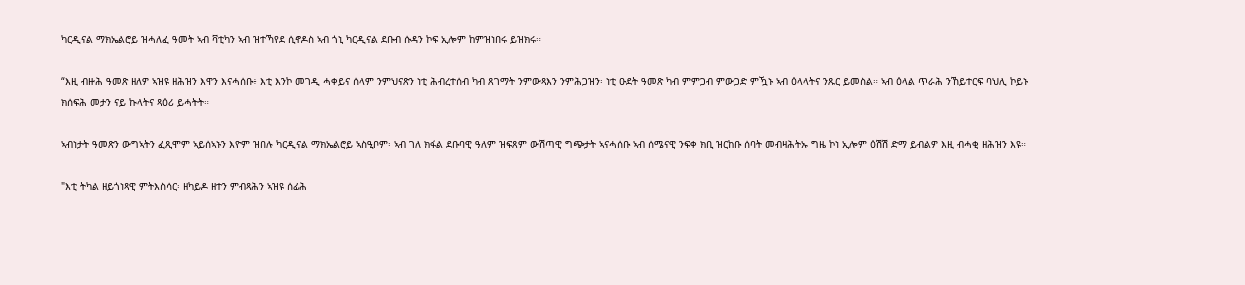ካርዲናል ማክኤልሮይ ዝሓለፈ ዓመት ኣብ ቫቲካን ኣብ ዝተኻየደ ሲኖዶስ ኣብ ጎኒ ካርዲናል ደቡብ ሱዳን ኮፍ ኢሎም ከምዝነበሩ ይዝክሩ።

“እዚ ብዙሕ ዓመጽ ዘለዎ ኣዝዩ ዘሕዝን እዋን እናሓሰቡ፥ እቲ እንኮ መገዲ ሓቀይና ሰላም ንምህናጽን ነቲ ሕብረተሰብ ካብ ጸገማት ንምውጻእን ንምሕጋዝን፡ ነቲ ዑደት ዓመጽ ካብ ምምጋብ ምውጋድ ምዃኑ ኣብ ዕላላትና ንጹር ይመስል። ኣብ ዕላል ጥራሕ ንኸይተርፍ ባህሊ ኮይኑ ክሰፍሕ መታን ናይ ኩላትና ጻዕሪ ይሓትት።

ኣብነታት ዓመጽን ውግኣትን ፈጺሞም ኣይሰኣኑን እዮም ዝበሉ ካርዲናል ማክኤልሮይ ኣስዒቦም፡ ኣብ ገለ ክፋል ደቡባዊ ዓለም ዝፍጸም ውሽጣዊ ግጭታት ኣናሓሰቡ ኣብ ሰሜናዊ ንፍቀ ክቢ ዝርከቡ ሰባት መብዛሕትኡ ግዜ ኮነ ኢሎም ዕሽሽ ድማ ይብልዎ እዚ ብሓቂ ዘሕዝን እዩ።

"እቲ ትካል ዘይጎነጻዊ ምትእስሳር፡ ዘካይዶ ዘተን ምብጻሕን ኣዝዩ ሰፊሕ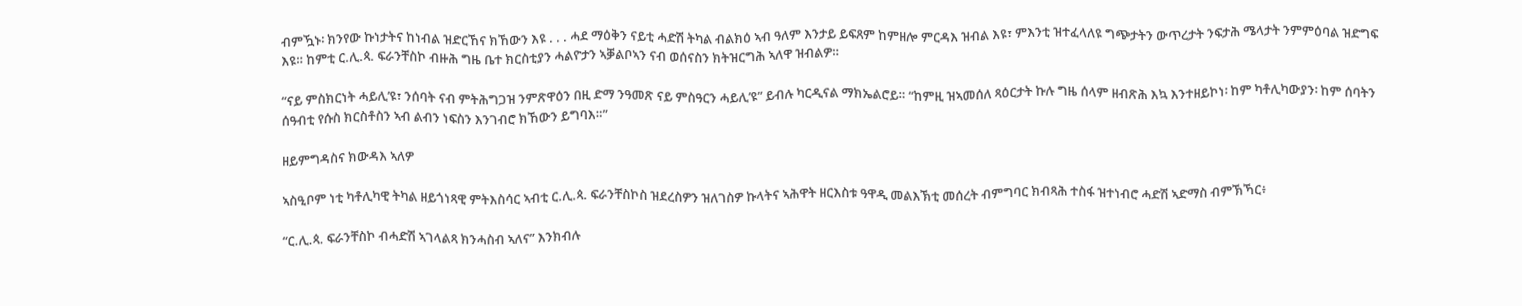ብምዃኑ፡ ክንየው ኩነታትና ከነብል ዝድርኸና ክኸውን እዩ . . . ሓደ ማዕቅን ናይቲ ሓድሽ ትካል ብልክዕ ኣብ ዓለም እንታይ ይፍጸም ከምዘሎ ምርዳእ ዝብል እዩ፣ ምእንቲ ዝተፈላለዩ ግጭታትን ውጥረታት ንፍታሕ ሜላታት ንምምዕባል ዝድግፍ እዩ። ከምቲ ር.ሊ.ጳ. ፍራንቸስኮ ብዙሕ ግዜ ቤተ ክርስቲያን ሓልዮታን ኣቓልቦኣን ናብ ወሰናስን ክትዝርግሕ ኣለዋ ዝብልዎ።

“ናይ ምስክርነት ሓይሊ’ዩ፣ ንሰባት ናብ ምትሕግጋዝ ንምጽዋዕን በዚ ድማ ንዓመጽ ናይ ምስዓርን ሓይሊ’ዩ” ይብሉ ካርዲናል ማክኤልሮይ። “ከምዚ ዝኣመሰለ ጻዕርታት ኩሉ ግዜ ሰላም ዘብጽሕ እኳ እንተዘይኮነ፡ ከም ካቶሊካውያን፡ ከም ሰባትን ሰዓብቲ የሱስ ክርስቶስን ኣብ ልብን ነፍስን እንገብሮ ክኸውን ይግባእ።”

ዘይምግዳስና ክውዳእ ኣለዎ

ኣስዒቦም ነቲ ካቶሊካዊ ትካል ዘይጎነጻዊ ምትእስሳር ኣብቲ ር.ሊ.ጳ. ፍራንቸስኮስ ዝደረስዎን ዝለገስዎ ኩላትና ኣሕዋት ዘርእስቱ ዓዋዲ መልእኽቲ መሰረት ብምግባር ክብጻሕ ተስፋ ዝተነብሮ ሓድሽ ኣድማስ ብምኽኻር፥

“ር.ሊ.ጳ. ፍራንቸስኮ ብሓድሽ ኣገላልጻ ክንሓስብ ኣለና” እንክብሉ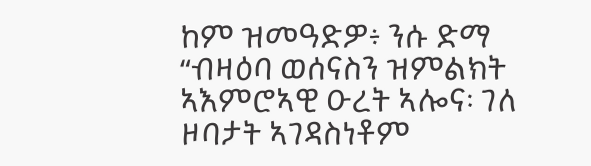ከም ዝመዓድዎ፥ ንሱ ድማ “ብዛዕባ ወሰናስን ዝምልክት ኣእምሮኣዊ ዑረት ኣሎና፡ ገለ ዞባታት ኣገዳስነቶም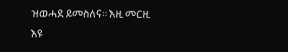ዝወሓደ ይመስለና። እዚ መርዚ እዩ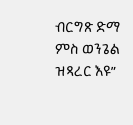ብርግጽ ድማ ምስ ወንጌል ዝጻረር እዩ”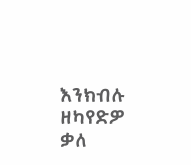እንክብሉ ዘካየድዎ ቃለ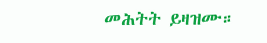መሕትት ይዛዝሙ።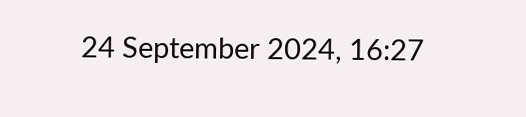24 September 2024, 16:27